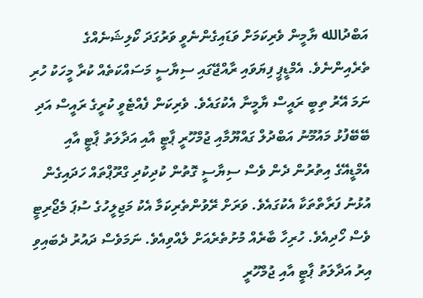އަބްދުالله ޔާމީން ވެރިކަމަށް ވަޑައިގެންނެވީ ވަރުގަދަ ކޯލިޝަނެއްގެ ތެރެއިންނެވެ. އެމްޑީޕީ ފިޔަވައި ރާއްޖޭގައި ސިޔާސީ މަސައްކަތެއް ކުރާ މީހަކު ހުރި ނަމަ އޭރު ތިބީ ރައީސް ޔާމީނާ އެކުގައެވެ. ވެރިކަން ފެއްޓެވީ ކުރީގެ ރައީސް އަދި ބޭބޭފުޅު މައުމޫނު އަބްދުލް ގައްޔޫމާއި ޖުމްހޫރީ ޕާޓީ އާއި އަދާލަތު ޕާޓީ އާއި އެމްޑީއޭގެ އިތުރުން ދެން ވެސް ސިޔާސީ ގޮތުން ކުދިކުދި ގްރޫޕްތައް ހަދައިގެން އުޅުނު ފަރާތްތަކާ އެކުގައެވެ. ވަރަށް ރޭވުންތެރިކަމާ އެކު މަޖިލީހުގެ ސުޕަ މެޖޯރިޓީ ވެސް ހޯދިއެވެ. ހުރިހާ ބާރެއް މުށުތެރެއަށް ލެއްވިއެވެ. ނަމަވެސް ދައުރު ދެބައިވި އިރު އަދާލަތު ޕާޓީ އާއި ޖުމްހޫރީ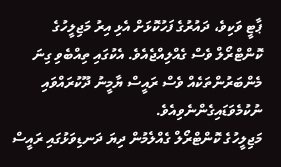ޕާޓީ ވަކިވެ، ދައުރުގެ ފަހުކޮޅަށް އެޅި އިރު މަޖިލީހުގެ ކޮންޓްރޯލް ވެސް ގެއްލިއްޖެއެވެ. އެކުގައި ތިއްބެވި ގިނަ މެންބަރުންތަކެއް ވެސް ރައީސް ޔާމީނު ދޫކުރައްވައި ނުކުމެވަޑައިގެންނެވިއެވެ.
މަޖިލީހުގެ ކޮންޓްރޯލް ގެއްލެމުން ދިޔަ ދަނޑިވަޅުގައި ރައީސް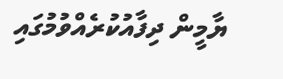ޔާމީން ދިފާއުކުރެއްވުމުގައި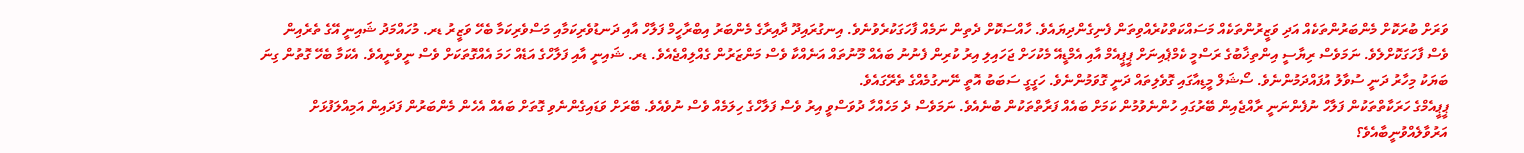ވަރަށް ބުރަކޮށް މެންބަރުންތަކެއް އަދި ވަޒީރުންތަކެއް މަސައްކަތްކުރެއްވިތަން ފެނިގެންދިޔައެވެ. ހާއްސަކޮށް ދެތިން ނަމެއް ފާހަގަކުރެވުނެވެ. އިނގުރައިދޫ ދާއިރާގެ މެންބަރު އިބްރާހީމް ފަލާހް އާއި ދަނޑުވެރިކަމާއި މަސްވެރިކަމާ ބެހޭ ވަޒީރު ޑރ. މުހައްމަދު ޝައިނީ އޭގެ ތެރެއިން ވެސް ފާހަގަކޮށްލެވެ. ނަމަވެސް ރިޔާސީ އިންތިޚާބުގެ ރަސްމީ ކެމްޕެއިނަށް ޕީޕީއެމް އާއި އެމްޑީއޭ މެކުހަށް ޖަހައިލި އިރު ކުރިން ފެނުނު ބައެއް މޫނުތައް އަނެއްކާ ވެސް މަންޒަރުން ގެއްލިއްޖެއެވެ. ޑރ. ޝައިނީ އާއި ފަލާހްގެ އަޑެއް ހަމަ އެއްގޮތަކަށް ވެސް ނީވެނީއެވެ. އެކަމާ ބެހޭ ގޮތުން ގިނަ ބަޔަކު މިހާރު ދަނީ ސުވާލު އުފައްދަމުންނެވެ. ސޯޝަލް މީޑިއާގައި ގޮވެލިތައް ދަނީ ގޮވަމުންނެވެ. ހަގީގީ ސަބަބު އޮތީ ނޭނގުމެއްގެ ތެރޭގައެވެ.
ޕީޕީއެމްގެ ހަރަކާތްތަކުން ފަލާހް ނުފެންނަނީ ރާއްޖެއިން ބޭރުގައި ހުންނެވުމުން ކަމަށް ބައެއް ފަރާތްތަކުން ބުނެއެވެ. ނަމަވެސް ދެ މަހެއްހާ ދުވަސްވީ އިރު ވެސް ފަލާހްގެ ހިލަމެއް ވެސް ނުވެއެވެ. ބޭރަށް ވަޑައިގެންނެވި ގޮތަށް ބައެއް އެހެން މެންބަރުން ފަދައިން އަމިއްލަފުޅަށް އަރުވާލެއްވުނީބާއެވެ؟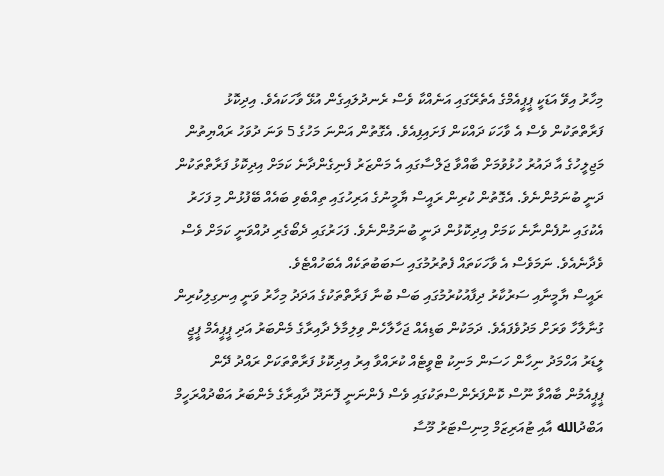މިހާރު އިވޭ އަޑަކީ ޕީޕީއެމްގެ އެތެރޭގައި އަނެއްކާ ވެސް ރެނދުލައިގެން އުޅޭ ވާހަކައެވެ. އިދިކޮޅު ފަރާތްތަކުން ވެސް އެ ވާހަކަ ދައްކަން ފަށައިފިއެވެ. އެގޮތުން އަންނަ މަހުގެ 5 ވަނަ ދުވަހު ރައްޔިތުން މަޖިލީހުގެ އާ ދައުރު ހުޅުވުމަށް ބާއްވާ ޖަލްސާގައި އެ މަންޒަރު ފެނިގެންދާނެ ކަމަށް އިދިކޮޅު ފަރާތްތަކުން ދަނީ ބުނަމުންނެވެ. އެގޮތުން ކުރިން ރައީސް ޔާމީނުގެ އަރިހުގައި ތިއްބެވި ބައެއް ބޭފުޅުން މި ފަހަރު އެކުގައި ނުފެންނާނެ ކަމަށް އިދިކޮޅުން ދަނީ ބުނަމުންނެވެ. ފަހަރުގައި ދެބޯގެރި ދުއްވަނީ ކަމަށް ވެސް ވެދާނެއެވެ. ނަމަވެސް އެ ވާހަކަތައް ފެތުރުމުގައި ސަބަބުތަކެއް އެބަހުއްޓެވެ.
ރައީސް ޔާމީނާއި ސަރުކާރު ދިފާއުކުރުމުގައި ބަސް ބުނާ ފަރާތްތަކުގެ އަދަދު މިހާރު ވަނީ އިނގިލިކުރިން ގުނާލާހާ ވަރަށް މަދުވެފައެވެ. ދަމަކުން ބަޑިއެއް ޖަހާލާހެން ވިލިމާލެ ދާއިރާގެ މެންބަރު އަދި ޕީޕީއެމް ޕީޖީ ލީޑަރު އަހްމަދު ނިހާން ހަސަން މަނިކު ޓްވީޓެއް ކުރައްވާ އިރު އިދިކޮޅު ފަރާތްތަކަށް ރައްދު ދޭން ޕީޕީއެމުން ބާއްވާ ނޫސް ކޮންފަރެންސްތަކުގައި ވެސް ފެންނަނީ ފޮނަދޫ ދާއިރާގެ މެންބަރު އަބްދުއްރަހީމް އަބްދުالله އާއި ޓުއަރިޒަމް މިނިސްޓަރު މޫސާ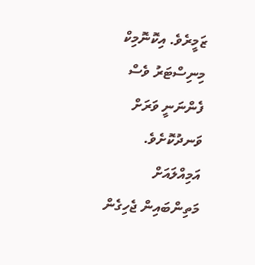ޒަމީރެވެ. އިކޮނޮމިކް މިނިސްޓަރު ވެސް ފެންނަނީ ވަރަށް ވަނދުކޮށެވެ. އަމިއްލައަށް މަތިންބައިން ޖެހިގެން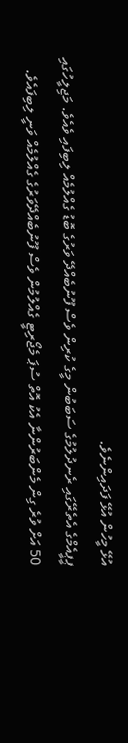އުޅޭ މީހުން އުޅޭ ފަދައިންނެވެ.
ޕީޕީއެމްގެ އެތެރޭގައި ރެނދުލުމުގެ ސަބަބުން މީގެ ކުރިން ވެސް ފޫނުބެއްދޭ ވަރުގެ ބޮޑު ގެއްލުމެއް ލިބިފައި ވެއެވެ. މަޖިލީހުގައި 50 އަށް ވުރެ ގިން މެންބަރުންނާ އެކު އޮތް ސުޕަ މެޖޯރިޓީ ގެއްލުމުން ވެސް ފޫނުބެއްދޭވަރުގެ ގެއްލުމެއް ވަނީ ލިބިފައެވެ.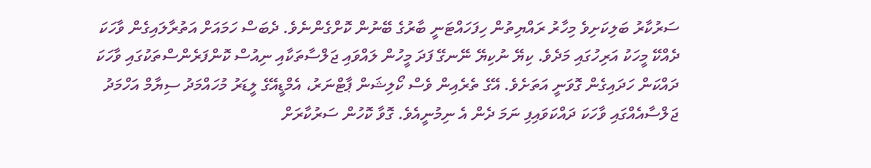ސަރުކާރު ބަލިކަށިވެ މިހާރު ރައްޔިތުން ހިފަހައްޓަނީ ބާރުގެ ބޭނުން ކޮށްގެންނެވެ. ދެބަސް ހަމައަށް އަތުރާލައިގެން ވާހަކަ ދެއްކޭ މީހަކު އަރިހުގައި މަދެވެ. ކިޔޭ ނުކިޔޭ ނޭނގޭ ފަދަ މީހުން ލައްވައި ޖަލްސާތަކާއި ނިއުސް ކޮންފަރެންސްތަކުގައި ވާހަކަ ދައްކަން ހަދައިގެން ގޮވަނީ އަތަށެވެ. އޭގެ ތެރެއިން ވެސް ކޯލިޝަން ޕާޓްނަރު، އެމްޑީއޭގެ ލީޑަރު މުހައްމަދު ސިޔާމް އަހްމަދު ޖަލްސާއެއްގައި ވާހަކަ ދައްކަވައިފި ނަމަ ދެން އެ ނިމުނީއެވެ. ގޮވާ ކޮހުން ސަރުކާރަށް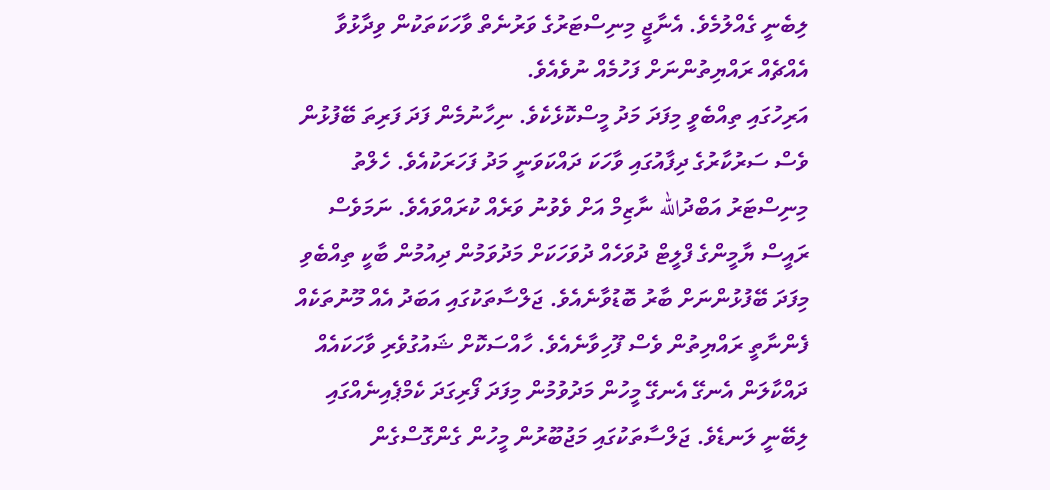ލިބެނީ ގެއްލުމެވެ. އެނާޖީ މިނިސްޓަރުގެ ވަރުނެތް ވާހަކަތަކުން ވިދާޅުވާ އެއްޗެއް ރައްޔިތުންނަށް ފަހުމެއް ނުވެއެވެ.
އަރިހުގައި ތިއްބެވީ މިފަދަ މަދު މީސްކޮޅެކެވެ. ނިހާނުމެން ފަދަ ފަރިތަ ބޭފުޅުން ވެސް ސަރުކާރުގެ ދިފާއުގައި ވާހަކަ ދައްކަވަނީ މަދު ފަހަރަކުއެވެ. ހެލްތު މިނިސްޓަރު އަބްދުالله ނާޒިމް އަށް ވެވުނު ވަރެއް ކުރައްވައެވެ. ނަމަވެސް ރައީސް ޔާމީންގެ ފްލީޓް ދުވަހެއް ދުވަހަކަށް މަދުވަމުން ދިއުމުން ބާކީ ތިއްބެވި މިފަދަ ބޭފުޅުންނަށް ބާރު ބޮޑުވާނެއެވެ. ޖަލްސާތަކުގައި އަބަދު އެއް މޫނުތަކެއް ފެންނާތީ ރައްޔިތުން ވެސް ފޫހިވާނެއެވެ. ހާއްސަކޮށް ޝައުގުވެރި ވާހަކައެއް ދައްކާލަން އެނގޭ އެނގޭ މީހުން މަދުވުމުން މިފަދަ ފޯރިގަދަ ކެމްޕެއިނެއްގައި ލިބޭނީ ލަނޑެވެ. ޖަލްސާތަކުގައި މަޖުބޫރުން މީހުން ގެންގޮސްގެން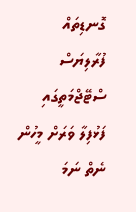ގޮނޑިތައް ފުރާލިޔަސް ސްޓޭޖްމަތީގައި ފަޅުފިލާ ވަރަށް މީހުން ނެތް ނަމަ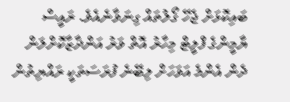ބައިކޮޅަށް ޖެހޭ ގޯލުތައް ގިނަވާނެއެވެ. ރައީސް ޔާމީންގެ ފްލީޓް މިހާރު އޮތް ވަރު އަންދާޒާކޮށްލަން ދެން އެންމެ އަވަހަށް ލިބޭނެ ފުރަސަތަކީ ރައްޔިތުން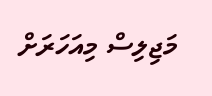މަޖިލިސް މިއަހަރަށް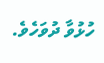ހުޅުވާ ދުވަހެވެ.